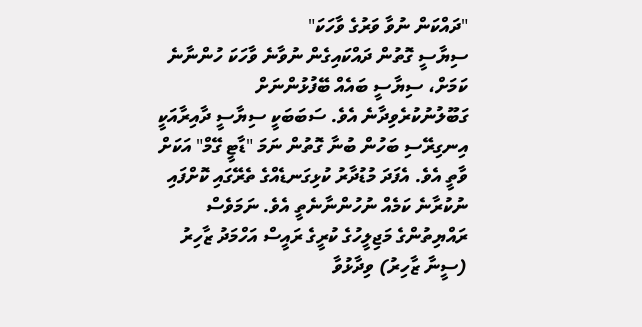"ދައްކަން ނުވާ ވަރުގެ ވާހަކަ"
ސިޔާސީ ގޮތުން ދައްކައިގެން ނުވާނެ ވާހަކަ ހުންނާނެ ކަމަށް، ސިޔާސީ ބައެއް ބޭފުޅުންނަށް ގަބޫލުނުކުރެވިދާނެ އެވެ. ސަބަބަކީ ސިޔާސީ ދާއިރާއަކީ އިނގިރޭސި ބަހުން ބުނާ ގޮތުން ނަމަ "ޑާޓީ ގޭމް" އަކަށް ވާތީ އެވެ. އެފަދަ މުޑުދާރު ކުޅިގަނޑެއްގެ ތެރޭގައި ކޮށްފައި ނުކުރާނެ ކަމެއް ނުހުންނާނެތީ އެވެ. ނަމަވެސް ރައްޔިތުންގެ މަޖިލީހުގެ ކުރީގެ ރައީސް އަހްމަދު ޒާހިރު (ސީނާ ޒާހިރު) ވިދާޅުވާ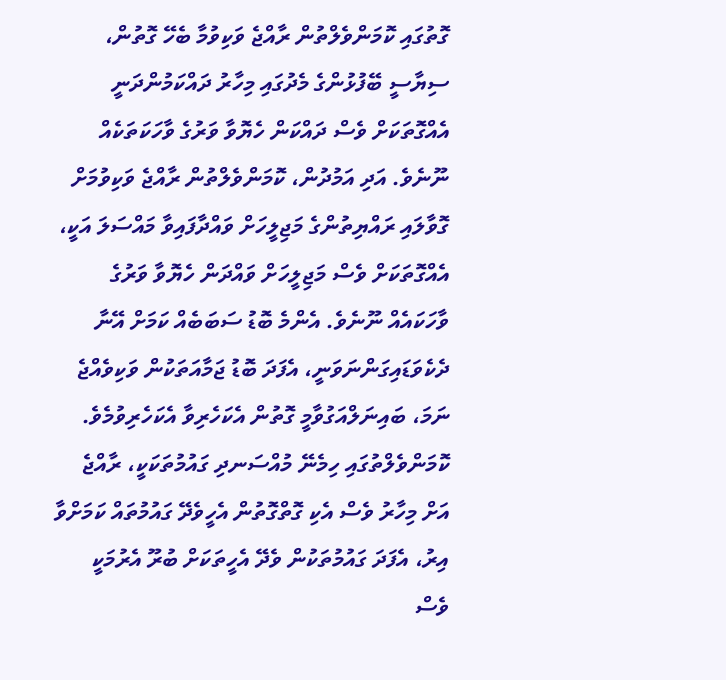ގޮތުގައި ކޮމަންވެލްތުން ރާއްޖެ ވަކިވުމާ ބެހޭ ގޮތުން، ސިޔާސީ ބޭފުޅުންގެ މެދުގައި މިހާރު ދައްކަމުންދަނީ އެއްގޮތަކަށް ވެސް ދައްކަން ހެޔޮވާ ވަރުގެ ވާހަކަތަކެއް ނޫނެވެ. އަދި އަމުދުން، ކޮމަންވެލްތުން ރާއްޖެ ވަކިވުމަށް ގޮވާލައި ރައްޔިތުންގެ މަޖިލީހަށް ވައްދާފައިވާ މައްސަލަ އަކީ، އެއްގޮތަކަށް ވެސް މަޖިލީހަށް ވައްދަން ހެޔޮވާ ވަރުގެ ވާހަކައެއް ނޫނެވެ. އެންމެ ބޮޑު ސަބަބެއް ކަމަށް އޭނާ ދެކެވަޑައިގަންނަވަނީ، އެފަދަ ބޮޑު ޖަމާއަތަކުން ވަކިވެއްޖެ ނަމަ، ބައިނަލްއަގުވާމީ ގޮތުން އެކަހެރިވާ އެކަހެރިވުމެވެ. ކޮމަންވެލްތުގައި ހިމެނޭ މުއްސަނދި ގައުމުތަކަކީ، ރާއްޖެ އަށް މިހާރު ވެސް އެކި ގޮތްގޮތުން އެހީވެދޭ ގައުމުތައް ކަމަށްވާ އިރު، އެފަދަ ގައުމުތަކުން ވެދޭ އެހީތަކަށް ބުރޫ އެރުމަކީ ވެސް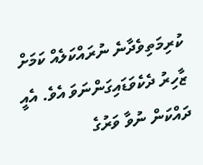ކުރިމަތިވެދާނެ ނުރައްކަލެއް ކަމަށް ޒާހިރު ދެކެވަޑައިގަންނަވަ އެވެ. އެއީ ދައްކަން ނުވާ ވަރުގެ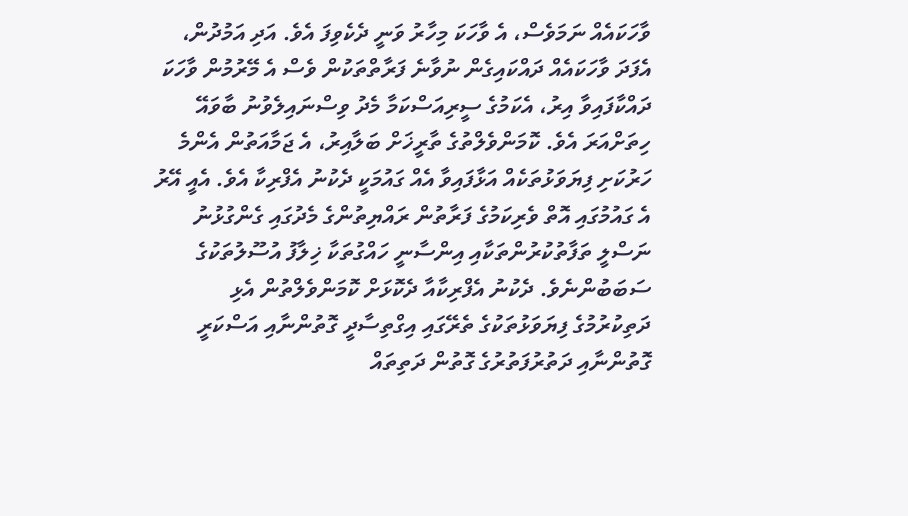ވާހަކައެއް ނަމަވެސް، އެ ވާހަކަ މިހާރު ވަނީ ދެކެވިފަ އެވެ. އަދި އަމުދުން، އެފަދަ ވާހަކައެއް ދައްކައިގެން ނުވާނެ ފަރާތްތަކުން ވެސް އެ މޭރުމުން ވާހަކަ ދައްކާފައިވާ އިރު، އެކަމުގެ ސީރިއަސްކަމާ މެދު ވިސްނައިލެވުނު ބާވައޭ ހިތަށްއަރަ އެވެ. ކޮމަންވެލްތުގެ ތާރީޚަށް ބަލާއިރު، އެ ޖަމާއަތުން އެންމެ ހަރުކަށި ފިޔަވަޅުތަކެއް އަޅާފައިވާ އެއް ގައުމަކީ ދެކުނު އެފްރިކާ އެވެ. އެއީ އޭރު އެ ގައުމުގައި އޮތް ވެރިކަމުގެ ފަރާތުން ރައްޔިތުންގެ މެދުގައި ގެންގުޅުނު ނަސްލީ ތަފާތުކުރުންތަކާއި އިންސާނީ ހައްގުތަކާ ޚިލާފު އުސޫލުތަކުގެ ސަބަބުންނެވެ. ދެކުނު އެފްރިކާއާ ދެކޮޅަށް ކޮމަންވެލްތުން އެޅި ދަތިކުރުމުގެ ފިޔަވަޅުތަކުގެ ތެރޭގައި އިގްތިސާދީ ގޮތުންނާއި އަސްކަރީ ގޮތުންނާއި ދަތުރުފަތުރުގެ ގޮތުން ދަތިތައް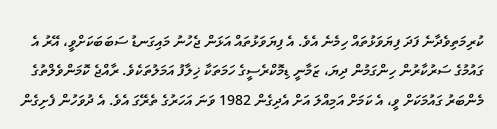ކުރިމަތިވެދާނެ ފަދަ ފިޔަވަޅުތައް ހިމެނެ އެވެ. އެ ފިޔަވަޅުތައް އަޅަން ޖެހުނު މައިގަނޑު ސަބަބަކަށްވީ، އޭރު އެ ގައުމުގެ ސަރުކާރުން ހިންގަމުން ދިޔަ، ޒަމާނީ ޑިމޮކްރެސީގެ ހަމަތަކާ ޚިލާފު އަމަލުތަކެވެ. ރާއްޖެ ކޮމަންވެލްތުގެ މެންބަރު ގައުމަކަށް ވީ، އެ ކަމަށް އަމިއްލަ އަށް އެދިގެން 1982 ވަނަ އަހަރުގެ ތެރޭގަ އެވެ. އެ ދުވަހުން ފެށިގެން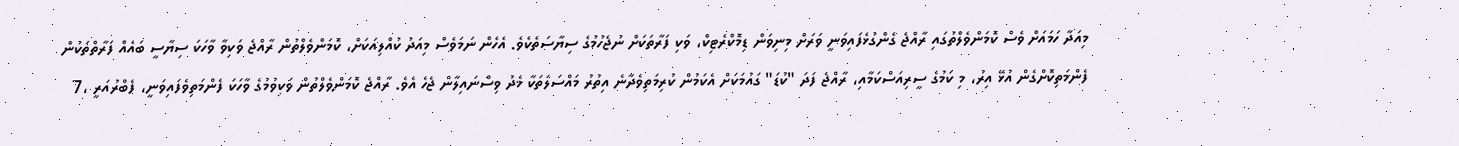މިއަދާ ހަމައަށް ވެސް ކޮމަންވެލްތުގައި ރާއްޖެ ގެންގުޅެފައިވަނީ ވަރަށް މިނިވަން ޑިމޮކްރެޓިކް، ވަކި ފަރާތަކަށް ނުޖެހުމުގެ ސިޔާސަތެކެވެ. އެހެން ނަމަވެސް މިއަދު ކުއްލިއަކަށް، ކޮމަންވެލްތުން ރާއްޖެ ވަކިވާ ވާހަކަ ސިޔާސީ ބައެއް ފަރާތްތަކުން ފެންމަތިކޮށްގެން އުޅޭ އިރު، މި ކަމުގެ ސީރިއަސްކަމާއި، ރާއްޖެ ފަދަ "ކުޑަ" ގައުމަކަށް އެކަމުން ކުރިމަތިވެދާނެ އިތުރު މައްސަލަތަކާ މެދު ވިސްނައިލާން ޖެހެ އެވެ. ރާއްޖެ ކޮމަންވެލްތުން ވަކިވުމުގެ ވާހަކަ ފެންމަތިވެފައިވަނީ، ފެބްރުއަރީ ،7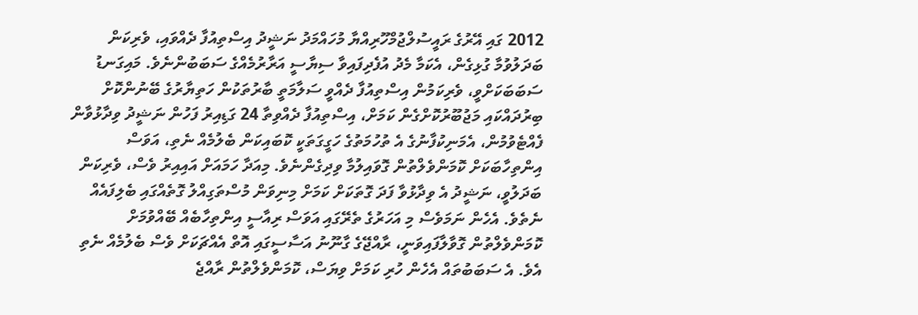2012 ގައި އޭރުގެ ރައީސުލްޖުމްހޫރިއްޔާ މުހައްމަދު ނަޝީދު އިސްތިއުފާ ދެއްވައި، ވެރިކަން ބަދަލުވުމާ ގުޅިގެން، އެކަމާ މެދު އުފެދިފައިވާ ސިޔާސީ އަރާރުމެއްގެ ސަބަބުންނެވެ. މައިގަނޑު ސަބަބަކަށްވީ، ވެރިކަމުން އިސްތިއުފާ ދެއްވީ ސަލާމަތީ ބާރުތަކުން ހަތިޔާރުގެ ބޭނުންކޮށް ބިރުދައްކައި މަޖުބޫރުކޮށްގެން ކަމަށް، އިސްތިއުފާ ދެއްވިތާ 24 ގަޑިއިރު ފަހުން ނަޝީދު ވިދާޅުވާން ފެއްޓެވުމުން، އެމަނިކުފާނުގެ އެ ތުހުމަތުގެ ހަގީގަތަކީ ކޮބައިކަން ބެލުމެއް ނެތި، އަވަސް އިންތިހާބަކަށް ކޮމަންވެލްތުން ގޮވައިލުމާ ވިދިގެންނެވެ. މިއަދާ ހަމައަށް އައިއިރު ވެސް، ވެރިކަން ބަދަލުވީ، ނަޝީދު އެ ވިދާޅުވާ ފަދަ ގޮތަކަށް ކަމަށް މިނިވަން މުސްތަގިއްލު ގޮތެއްގައި ބެލިފައެއް ނެތެވެ. އެހެން ނަމަވެސް މި އަހަރުގެ ތެރޭގައި އަވަސް ރިއާސީ އިންތިހާބެއް ބޭއްވުމަށް ކޮމަންވެލްތުން ގޮވާލާފައިވަނީ، ރާއްޖޭގެ ގާނޫނު އަސާސީގައި އޮތް އެއްޗަކަށް ވެސް ބެލުމެއް ނެތި އެވެ. އެ ސަބަބުތައް އެހެން ހުރި ކަމަށް ވިޔަސް، ކޮމަންވެލްތުން ރާއްޖެ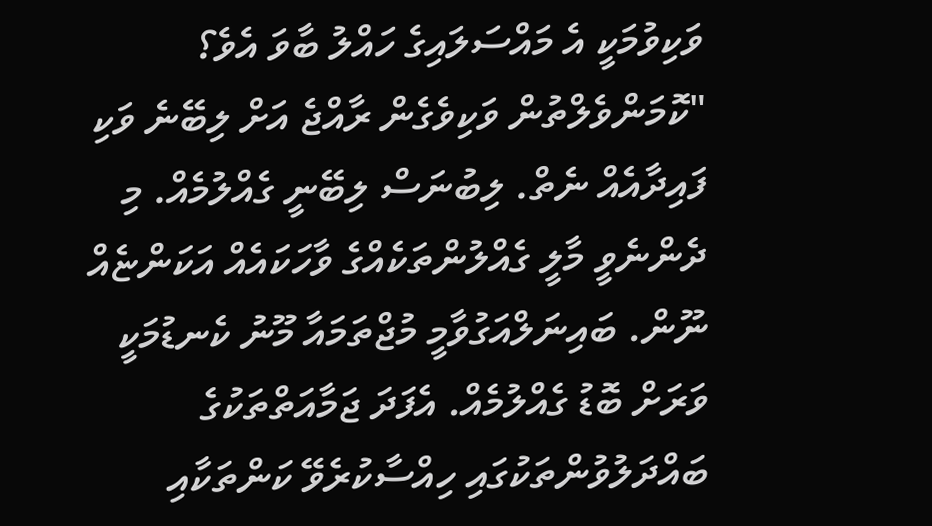ވަކިވުމަކީ އެ މައްސަލައިގެ ހައްލު ބާވަ އެވެ؟ "ކޮމަންވެލްތުން ވަކިވެގެން ރާއްޖެ އަށް ލިބޭނެ ވަކި ފައިދާއެއް ނެތް. ލިބުނަސް ލިބޭނީ ގެއްލުމެއް. މި ދެންނެވީ މާލީ ގެއްލުންތަކެއްގެ ވާހަކައެއް އަކަންޏެއް ނޫން. ބައިނަލްއަގުވާމީ މުޖްތަމައާ މޫނު ކެނޑުމަކީ ވަރަށް ބޮޑު ގެއްލުމެއް. އެފަދަ ޖަމާއަތްތަކުގެ ބައްދަލުވުންތަކުގައި ހިއްސާކުރެވޭ ކަންތަކާއި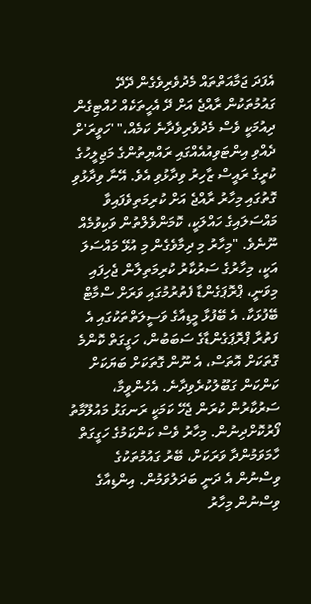އެފަދަ ޖަމާއަތްތައް މެދުވެރިވެގެން ދޭދޭ ގައުމުތަކުން ރާއްޖެ އަށް ދޭ އެހީތަކެއް ހުއްޓިގެން ދިއުމަކީ ވެސް މެދުވެރިވެދާނެ ކަމެއް،" 'ހަވީރަ'ށް ދެއްވި އިންޓަވިއުއެއްގައި ރައްޔިތުންގެ މަޖިލީހުގެ ކުރީގެ ރައީސް ޒާހިރު ވިދާޅުވި އެވެ. އޭނާ ވިދާޅުވި ގޮތުގައި މިހާރު ރާއްޖެ އަށް ކުރިމަތިވެފައިވާ މައްސަލައިގެ ހައްލަކީ، ކޮމަންވެލްތުން ވަކިވުމެއް ނޫނެވެ. "މިހާރު މި ދިމާވެގެން މި އުޅޭ މައްސަލަ އަކީ، މިހާރުގެ ސަރުކާރު ކުރިމަތިލާން ޖެހިފައި މިވަނީ، ޕްރޮޕަގެންޑާ ފެތުރުމުގައި ވަރަށް ސްމާޓް ބޭފުޅަކާ. އެ ބޭފުޅާ މީޑިއާގެ ވަސީލަތްތަކުގައި އެ ފަތުރާ ޕްރޮޕަގެންޑާގެ ސަބަބުން، ހަގީގަތް ކޮންމެ ގޮތަކަށް އޮތަސް، އެ ނޫން ގޮތަކަށް ބަޔަކަށް ކަންކަން ގަބޫލުކުރެވިދާނެ. އެހެންވީމާ، ސަރުކާރުން ކުރަން ޖެހޭ ކަމަކީ ރަނގަޅު މައުލޫމާތު ފޯރުކޮށްދިނުން. މިހާރު ވެސް ކަންކަމުގެ ހަގީގަތް ހާމަވަމުންދާ ވަރަކަށް، ބޭރު ގައުމުތަކުގެ ވިސްނުން އެ ދަނީ ބަދަލުވަމުން. އިންޑިއާގެ ވިސްނުން މިހާރު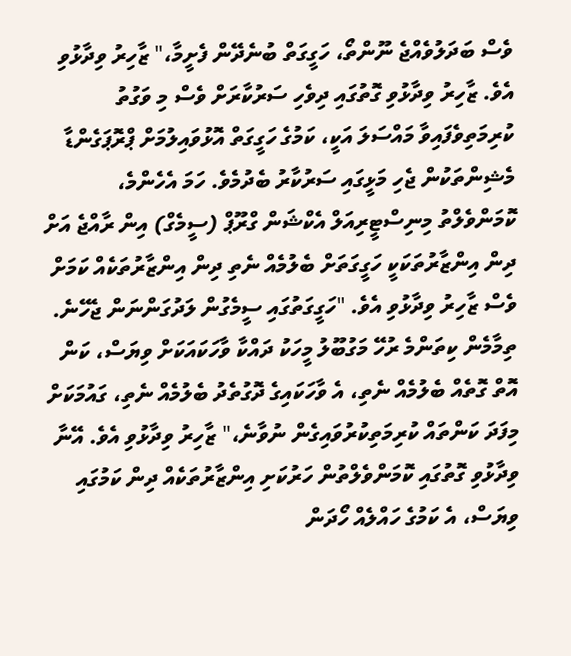ވެސް ބަދަލުވެއްޖެ ނޫންތޯ، ހަގީގަތް ބުނެދޭން ފެށީމާ،" ޒާހިރު ވިދާޅުވި އެވެ. ޒާހިރު ވިދާޅުވި ގޮތުގައި ދިވެހި ސަރުކާރަށް ވެސް މި ވަގުތު ކުރިމަތިވެފައިވާ މައްސަލަ އަކީ، ކަމުގެ ހަގީގަތް އޮޅުވައިލުމަށް ޕްރޮޕަގެންޑާ މެޝިންތަކުން ޖެހި މަޅީގައި ސަރުކާރު ބެދުމެވެ. ހަމަ އެހެންމެ، ކޮމަންވެލްތު މިނިސްޓީރިއަލް އެކްޝަން ގްރޫޕް (ސީމެގް) އިން ރާއްޖެ އަށް ދިން އިންޒާރުތަކަކީ ހަގީގަތަށް ބެލުމެއް ނެތި ދިން އިންޒާރުތަކެއް ކަމަށް ވެސް ޒާހިރު ވިދާޅުވި އެވެ. "ހަގީގަތުގައި ސީމެގުން ލަދުގަންނަން ޖެހޭނެ. ތިމާމެން ކިތަންމެ ރުހޭ މަގުބޫލު މީހަކު ދައްކާ ވާހަކައަކަށް ވިޔަސް، ކަން އޮތް ގޮތެއް ބެލުމެއް ނެތި، އެ ވާހަކައިގެ ދޮގުތެދު ބެލުމެއް ނެތި، ގައުމަކަށް މިފަދަ ކަންތައް ކުރިމަތިކުރުވައިގެން ނުވާނެ،" ޒާހިރު ވިދާޅުވި އެވެ. އޭނާ ވިދާޅުވި ގޮތުގައި ކޮމަންވެލްތުން ހަރުކަށި އިންޒާރުތަކެއް ދިން ކަމުގައި ވިޔަސް، އެ ކަމުގެ ހައްލެއް ހޯދަން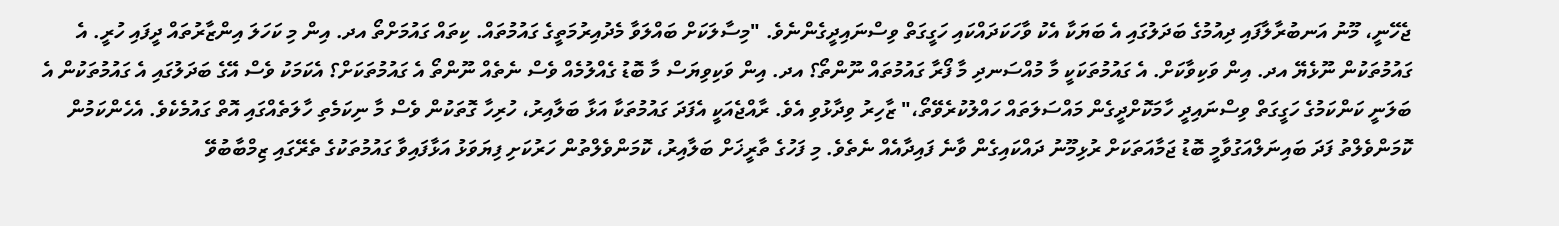ޖެހޭނީ، މޫނު އަނބުރާލާފައި ދިއުމުގެ ބަދަލުގައި އެ ބަޔަކާ އެކު ވާހަކަދައްކައި ހަގީގަތް ވިސްނައިދީގެންނެވެ. "މިސާލަކަށް ބައްލަވާ މެދުއިރުމަތީގެ ގައުމުތައް. ކިތައް ގައުމަށްތޯ އދ. އިން މި ކަހަލަ އިންޒާރުތައް ދީފައި ހުރީ. އެ ގައުމުތަކުން ނޫޅެޔޭ އދ. އިން ވަކިވާކަށް. އެ ގައުމުތަކަކީ މާ މުއްސަނދި މާ ފޯރާ ގައުމުތައް ނޫންތޯ؟ އދ. އިން ވަކިވިޔަސް މާ ބޮޑު ގެއްލުމެއް ވެސް ނެތެއް ނޫންތޯ އެ ގައުމުތަކަށް؟ އެކަމަކު ވެސް އޭގެ ބަދަލުގައި އެ ގައުމުތަކުން އެ ބަލަނީ ކަންކަމުގެ ހަގީގަތް ވިސްނައިދީ ހާމަކޮށްދީގެން މައްސަލަތައް ހައްލުކުރެވޭތޯ،" ޒާހިރު ވިދާޅުވި އެވެ. ރާއްޖެއަކީ އެފަދަ ގައުމުތަކާ އަޅާ ބަލާއިރު، ހުރިހާ ގޮތަކުން ވެސް މާ ނިކަމެތި ހާލަތެއްގައި އޮތް ގައުމެކެވެ. އެހެންކަމުން ކޮމަންވެލްތު ފަދަ ބައިނަލްއަގުވާމީ ބޮޑު ޖަމާއަތަކަށް ރުޅިމޫނު ދައްކައިގެން ވާނެ ފައިދާއެއް ނެތެވެ. މި ފަހުގެ ތާރީޚަށް ބަލާއިރު، ކޮމަންވެލްތުން ހަރުކަށި ފިޔަވަޅު އަޅާފައިވާ ގައުމުތަކުގެ ތެރޭގައި ޒިމްބާބުވޭ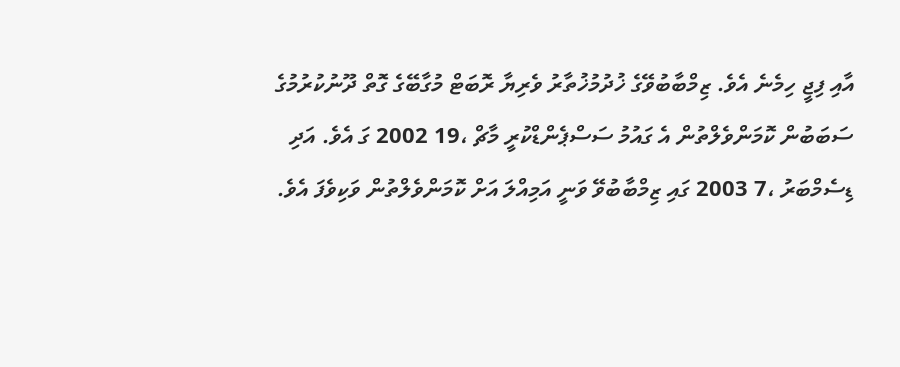އާއި ފިޖީ ހިމެނެ އެވެ. ޒިމްބާބުވޭގެ ޚުދުމުޚުތާރު ވެރިޔާ ރޮބަޓް މުގާބޭގެ ގޮތް ދޫނުކުރުމުގެ ސަބަބުން ކޮމަންވެލްތުން އެ ގައުމު ސަސްޕެންޑްކުރީ މާޗް ،19 2002 ގަ އެވެ. އަދި ޑިސެމްބަރު ،7 2003 ގައި ޒިމްބާބުވޭ ވަނީ އަމިއްލަ އަށް ކޮމަންވެލްތުން ވަކިވެފަ އެވެ.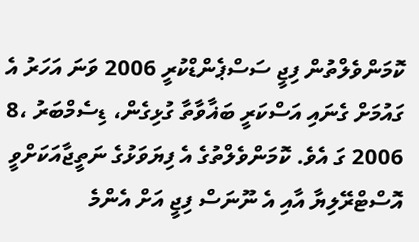ކޮމަންވެލްތުން ފިޖީ ސަސްޕެންޑްކުރީ 2006 ވަނަ އަހަރު އެ ގައުމަށް ގެނައި އަސްކަރީ ބަޣާވާތާ ގުޅިގެން، ޑިސެމްބަރު ،8 2006 ގަ އެވެ. ކޮމަންވެލްތުގެ އެ ފިޔަވަޅުގެ ނަތީޖާއަކަށްވީ އޮސްޓްރޭލިޔާ އާއި އެ ނޫނަސް ފިޖީ އަށް އެންމެ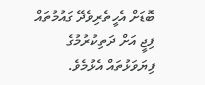ބޮޑަށް އެހީތެރިވެދޭ ގައުމުތައް ފިޖީ އަށް ދަތިކުރުމުގެ ފިޔަވަޅުތައް އެޅުމެވެ.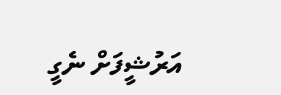އަރުޝީފަށް ނެގީ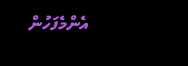އެންމެފަހުން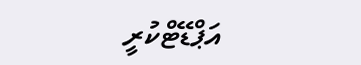އަޕްޑޭޓްކުރީ